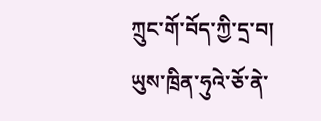ཀྲུང་གོ་བོད་ཀྱི་དྲ་བ།
ཡུས་ཁྲིན་ཧུའེ་ཅོ་ནེ་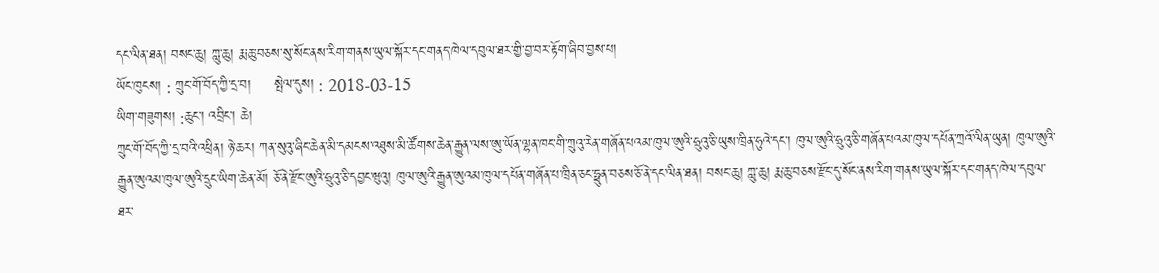དང་ལིན་ཐན། བསང་ཆུ། ཀླུ་ཆུ། རྨ་ཆུ་བཅས་སུ་སོང་ནས་རིག་གནས་ཡུལ་སྐོར་དང་གནད་ཁེལ་དབུལ་ཐར་གྱི་བྱ་བར་རྟོག་ཞིབ་བྱས་པ།
ཡོང་ཁུངས། : ཀྲུང་གོ་བོད་ཀྱི་དྲ་བ།     སྤེལ་དུས། : 2018-03-15
ཡིག་གཟུགས། :ཆུང་། འབྲིང་། ཆེ།
ཀྲུང་གོ་བོད་ཀྱི་དྲ་བའི་འཕྲིན། ཉེ་ཆར། ཀན་སུའུ་ཞིང་ཆེན་མི་དམངས་འཐུས་མི་ཚོགས་ཆེན་རྒྱུན་ལས་ཨུ་ཡོན་ལྷན་ཁང་གི་ཀྲུའུ་རེན་གཞོན་པའམ་ཁུལ་ཨུའི་ཧྲུའུ་ཅི་ཡུས་ཁྲིན་ཧུའེ་དང་། ཁུལ་ཨུའི་ཧྲུའུ་ཅི་གཞོན་པའམ་ཁུལ་དཔོན་ཀྲའོ་ལིན་ཡུན། ཁུལ་ཨུའི་རྒྱུན་ཨུའམ་ཁུལ་ཨུའི་དྲུང་ཡིག་ཆེན་མོ། ཅོ་ནེ་རྫོང་ཨུའི་ཧྲུའུ་ཅི་དབྱང་ཝུའུ། ཁུལ་ཨུའི་རྒྱུན་ཨུའམ་ཁུལ་དཔོན་གཞོན་པ་ཁྲིན་ཅང་ཧྥུན་བཅས་ཅོ་ནེ་དང་ལིན་ཐན། བསང་ཆུ། ཀླུ་ཆུ། རྨ་ཆུ་བཅས་རྫོང་དུ་སོང་ནས་རིག་གནས་ཡུལ་སྐོར་དང་གནད་ཁེལ་དབུལ་ཐར་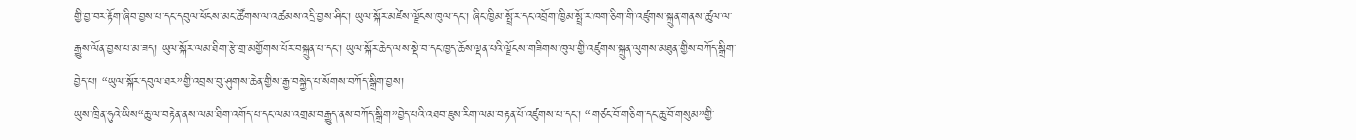གྱི་བྱ་བར་རྟོག་ཞིབ་བྱས་པ་དང་དབུལ་ཕོངས་མང་ཚོགས་ལ་འཚམས་འདྲི་བྱས་ཤིང་། ཡུལ་སྐོར་མཛེས་ལྗོངས་ཁུལ་དང་། ཞིང་ཁྱིམ་སྤྲོ་ར་དང་འབྲོག་ཁྱིམ་སྤྲོ་ར་ཁག་ཅིག་གི་འཛུགས་སྐྲུན་གནས་ཚུལ་ལ་རྒྱུས་ལོན་བྱས་པ་མ་ཟད། ཡུལ་སྐོར་ལམ་ཐིག་རྩེ་གྲ་མགྱོགས་པོར་བསྐྲུན་པ་དང་། ཡུལ་སྐོར་ཆེད་ལས་སྡེ་བ་དང་ཁྱད་ཆོས་ལྡན་པའི་ལྗོངས་གཟིགས་ཁུལ་གྱི་འཛུགས་སྐྲུན་ལུགས་མཐུན་གྱིས་བཀོད་སྒྲིག་བྱེད་པ། “ཡུལ་སྐོར་དབུལ་ཐར”གྱི་འབྲས་བུ་ཤུགས་ཆེན་གྱིས་རྒྱ་བསྐྱེད་པ་སོགས་བཀོད་སྒྲིག་བྱས།
ཡུས་ཁྲིན་ཧུའེ་ཡིས“ཆུ་ལ་བརྟེན་ནས་ལམ་ཐིག་འགོད་པ་དང་ལམ་འགྲམ་བརྒྱུད་ནས་བཀོད་སྒྲིག”བྱེད་པའི་འཐབ་ཇུས་རིག་ལམ་བརྟན་པོ་འཛུགས་པ་དང་། “གཙང་བོ་གཅིག་དང་ཆུ་བོ་གསུམ”གྱི་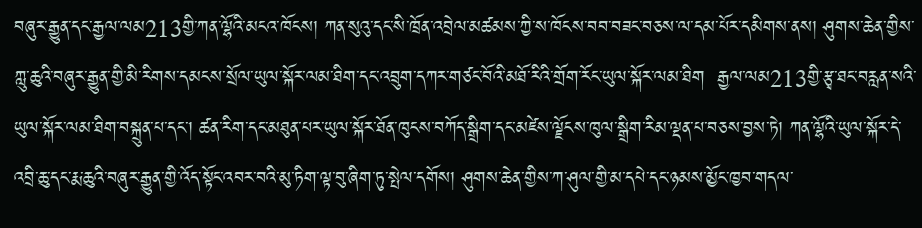བཞུར་རྒྱུན་དང་རྒྱལ་ལམ213གྱི་ཀན་ལྷོའི་མངའ་ཁོངས། ཀན་སུའུ་དང་སི་ཁྲོན་འབྲེལ་མཚམས་ཀྱི་ས་ཁོངས་བབ་བཟང་བཅས་ལ་དམ་པོར་དམིགས་ནས། ཤུགས་ཆེན་གྱིས་ཀླུ་ཆུའི་བཞུར་རྒྱུན་གྱི་མི་རིགས་དམངས་སྲོལ་ཡུལ་སྐོར་ལམ་ཐིག་དང་འབྲུག་དཀར་གཙང་བོའི་མཐོ་རིའི་གྲོག་རོང་ཡུལ་སྐོར་ལམ་ཐིག  རྒྱལ་ལམ213གྱི་རྩྭ་ཐང་བརླན་སའི་ཡུལ་སྐོར་ལམ་ཐིག་བསྐྲུན་པ་དང་། ཚན་རིག་དང་མཐུན་པར་ཡུལ་སྐོར་ཐོན་ཁུངས་བཀོད་སྒྲིག་དང་མཛེས་ལྗོངས་ཁུལ་སྒྲིག་རིམ་ལྡན་པ་བཅས་བྱས་ཏེ། ཀན་ལྷོའི་ཡུལ་སྐོར་དེ་འབྲི་ཆུ་དང་རྨ་ཆུའི་བཞུར་རྒྱུན་གྱི་འོད་སྟོང་འབར་བའི་མུ་ཏིག་ལྟ་བུ་ཞིག་ཏུ་སྤེལ་དགོས། ཤུགས་ཆེན་གྱིས་ཀ་ཤུལ་གྱི་མ་དཔེ་དང་ཉམས་མྱོང་ཁྱབ་གདལ་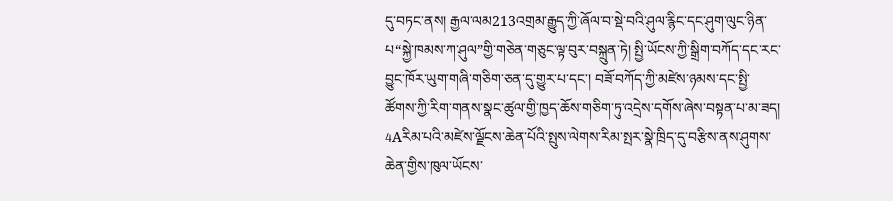དུ་བཏང་ནས། རྒྱལ་ལམ213འགྲམ་རྒྱུད་ཀྱི་ཞོལ་བ་སྡེ་བའི་ཤུལ་རྙིང་དང་ཤུག་ལུང་ཉིན་པ“སྐྱེ་ཁམས་ཀ་ཤུལ”གྱི་གཅེན་གཅུང་ལྟ་བུར་བསྐྲུན་ཏེ། སྤྱི་ཡོངས་ཀྱི་སྒྲིག་བཀོད་དང་རང་བྱུང་ཁོར་ཡུག་གཞི་གཅིག་ཅན་དུ་གྱུར་པ་དང་། བཟོ་བཀོད་ཀྱི་མཛེས་ཉམས་དང་སྤྱི་ཚོགས་ཀྱི་རིག་གནས་སྣང་ཚུལ་གྱི་ཁྱད་ཆོས་གཅིག་ཏུ་འདྲེས་དགོས་ཞེས་བསྟན་པ་མ་ཟད། 4Aརིམ་པའི་མཛེས་ལྗོངས་ཆེན་པོའི་སྤུས་ལེགས་རིམ་སྤར་སྣེ་ཁྲིད་དུ་བརྩིས་ནས་ཤུགས་ཆེན་གྱིས་ཁུལ་ཡོངས་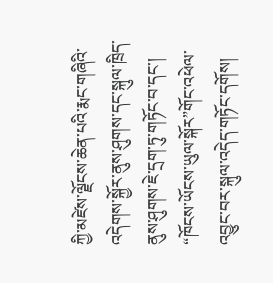ཀྱི་མཛེས་ལྗོངས་ཆེན་པའི་རྨང་གཞིའི་འདེགས་སྐྱོར་ནུས་ཤུགས་དང་སྐུལ་ཁྲིད་ནུས་ཤུགས་ཇེ་དྲག་ཏུ་གཏོང་བ་དང་། “ཁོངས་ཡོངས་ཡུལ་སྐོར”གོང་འཕེལ་འབྱུང་བར་སྐུལ་འདེད་གཏོང་དགོས།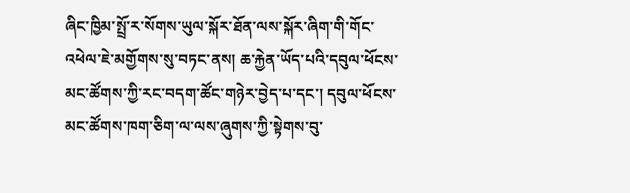ཞིང་ཁྱིམ་སྤྲོ་ར་སོགས་ཡུལ་སྐོར་ཐོན་ལས་སྐོར་ཞིག་གི་གོང་འཕེལ་ཇེ་མགྱོགས་སུ་བཏང་ནས། ཆ་རྐྱེན་ཡོད་པའི་དབུལ་ཕོངས་མང་ཚོགས་ཀྱི་རང་བདག་ཚོང་གཉེར་བྱེད་པ་དང་། དབུལ་ཕོངས་མང་ཚོགས་ཁག་ཅིག་ལ་ལས་ཞུགས་ཀྱི་སྟེགས་བུ་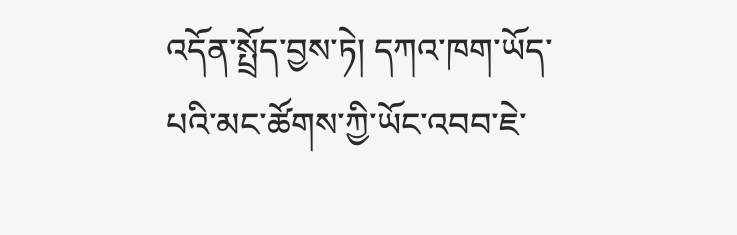འདོན་སྤྲོད་བྱས་ཏེ། དཀའ་ཁག་ཡོད་པའི་མང་ཚོགས་ཀྱི་ཡོང་འབབ་ཇེ་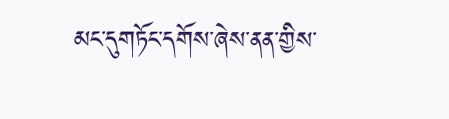མང་དུགཏོང་དགོས་ཞེས་ནན་གྱིས་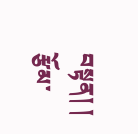བསྟན། །
རྩོམ་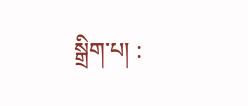སྒྲིག་པ། :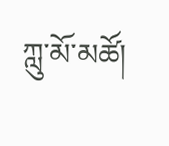ཀླུ་མོ་མཚོ།